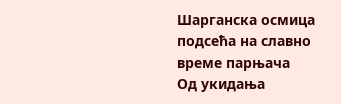Шарганска осмица подсећа на славно време парњача
Од укидања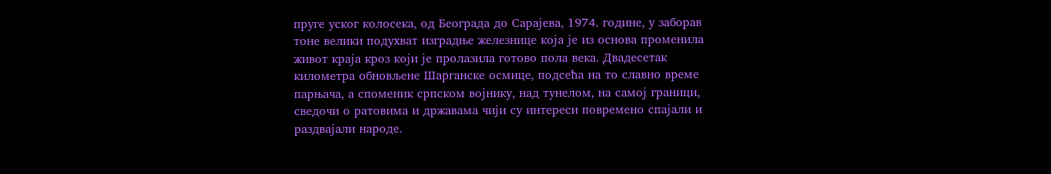пруге уског колосека, од Београда до Сарајева, 1974. године, у заборав тоне велики подухват изградње железнице која је из основа променила живот краја кроз који је пролазила готово пола века. Двадесетак километра обновљене Шарганске осмице, подсећа на то славно време парњача, а споменик српском војнику, над тунелом, на самој граници, сведочи о ратовима и државама чији су интереси повремено спајали и раздвајали народе.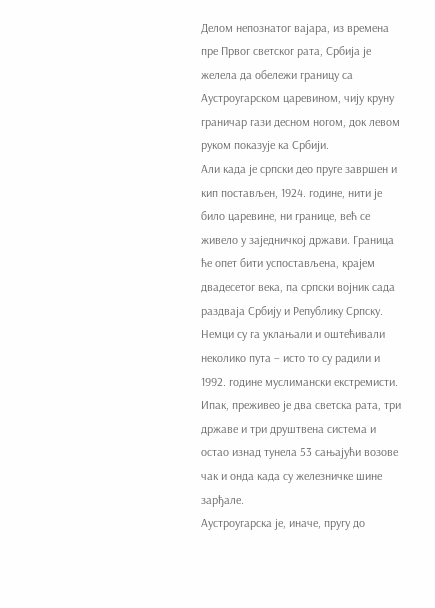Делом непознатог вајара, из времена пре Првог светског рата, Србија је желела да обележи границу са Аустроугарском царевином, чију круну граничар гази десном ногом, док левом руком показује ка Србији.
Али када је српски део пруге завршен и кип постављен, 1924. године, нити је било царевине, ни границе, већ се живело у заједничкој држави. Граница ће опет бити успостављена, крајем двадесетог века, па српски војник сада раздваја Србију и Републику Српску.
Немци су га уклањали и оштећивали неколико пута – исто то су радили и 1992. године муслимански екстремисти. Ипак, преживео је два светска рата, три државе и три друштвена система и остао изнад тунела 53 сањајући возове чак и онда када су железничке шине зарђале.
Аустроугарска је, иначе, пругу до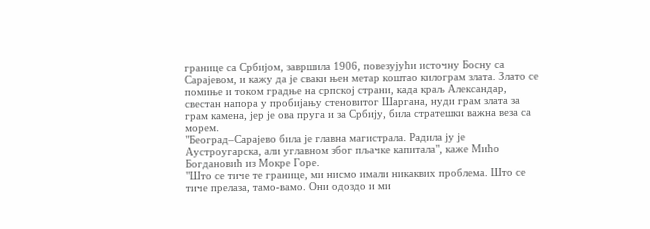границе са Србијом, завршила 1906, повезујући источну Босну са Сарајевом, и кажу да је сваки њен метар коштао килограм злата. Злато се помиње и током градње на српској страни, када краљ Александар, свестан напора у пробијању стеновитог Шаргана, нуди грам злата за грам камена, јер је ова пруга и за Србију, била стратешки важна веза са морем.
"Београд–Сарајево била је главна магистрала. Радила ју је Аустроугарска, али углавном због пљачке капитала", каже Мићо Богдановић из Мокре Горе.
"Што се тиче те границе, ми нисмо имали никаквих проблема. Што се тиче прелаза, тамо-вамо. Они одоздо и ми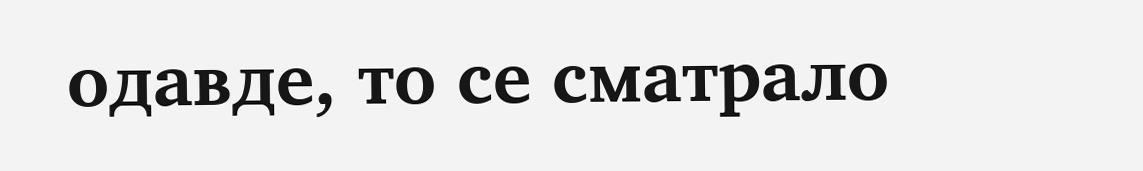одавде, то се сматрало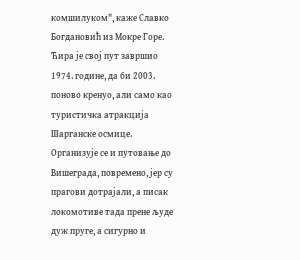комшилуком", каже Славко Богдановић из Мокре Горе.
Ћира је свој пут завршио 1974. године, да би 2003. поново кренуо, али само као туристичка атракција Шарганске осмице. Организује се и путовање до Вишеграда, повремено, јер су прагови дотрајали, а писак локомотиве тада прене људе дуж пруге, а сигурно и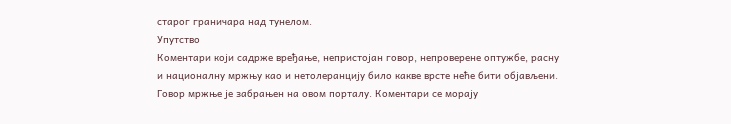старог граничара над тунелом.
Упутство
Коментари који садрже вређање, непристојан говор, непроверене оптужбе, расну и националну мржњу као и нетолеранцију било какве врсте неће бити објављени. Говор мржње је забрањен на овом порталу. Коментари се морају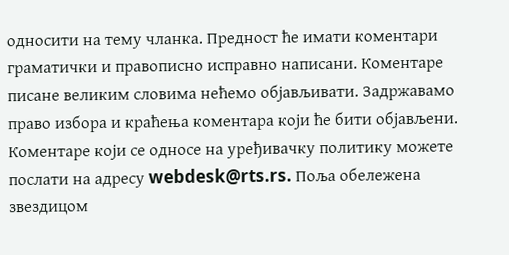односити на тему чланка. Предност ће имати коментари граматички и правописно исправно написани. Коментаре писане великим словима нећемо објављивати. Задржавамо право избора и краћења коментара који ће бити објављени. Коментаре који се односе на уређивачку политику можете послати на адресу webdesk@rts.rs. Поља обележена звездицом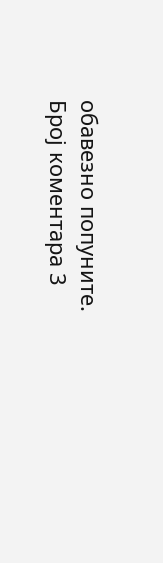обавезно попуните.
Број коментара 3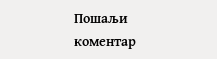Пошаљи коментар